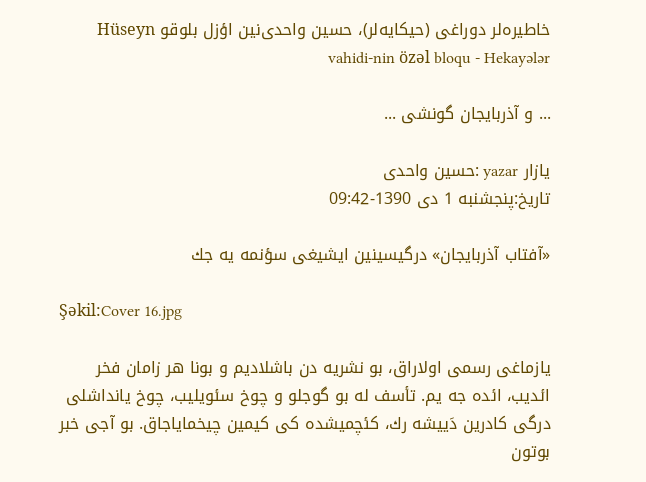خاطیره‌لر دوراغی (حیکایه‌لر)، حسین واحدی‌نین اؤزل بلوقو Hüseyn vahidi-nin özəl bloqu - Hekayələr

... و آذربایجان گونشی ...

یازار yazar :حسین واحدى
تاریخ:پنجشنبه 1 دی 1390-09:42

«آفتاب آذربایجان» درگیسینین ایشیغی سؤنمه یه جك

Şəkil:Cover 16.jpg

یازماغی رسمی اولاراق، بو نشریه دن باشلادیم و بونا هر زامان فخر ائدیب، ائده جه یم. تأسف له بو گوجلو و چوخ سئویلیب، چوخ یانداشلی درگی كادرین دَییشه رك، كئچمیشده كی كیمین چیخمایاجاق. بو آجی خبر بوتون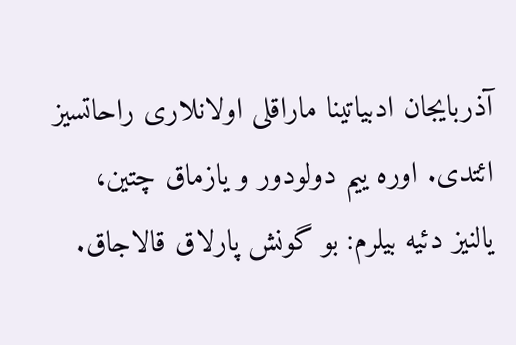آذربایجان ادبیاتینا ماراقلی اولانلاری راحاتسیز ائتدی. اوره ییم دولودور و یازماق چتین، یالنیز دئیه بیلرم: بو گونش پارلاق قالاجاق.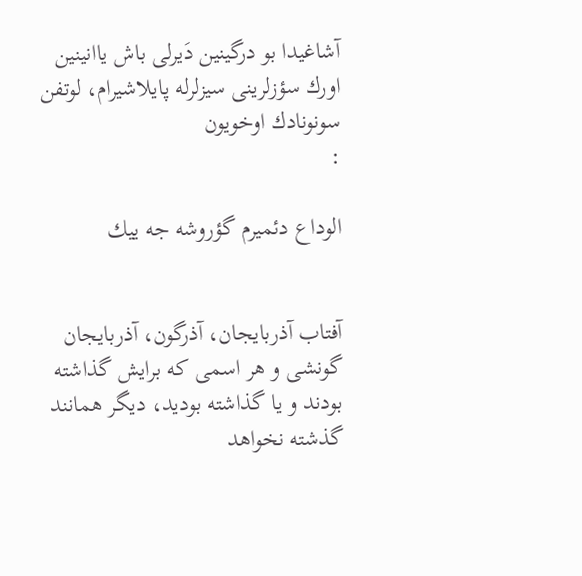آشاغیدا بو درگینین دَیرلی باش یاانینین اورك سؤزلرینی سیزلرله پایلاشیرام، لوتفن سونونادك اوخویون
:

الوداع دئمیرم گؤروشه جه ییك


آفتاب آذربایجان، آذرگون، آذربایجان گونشی و هر اسمی كه برایش گذاشته بودند و یا گذاشته بودید، دیگر همانند گذشته نخواهد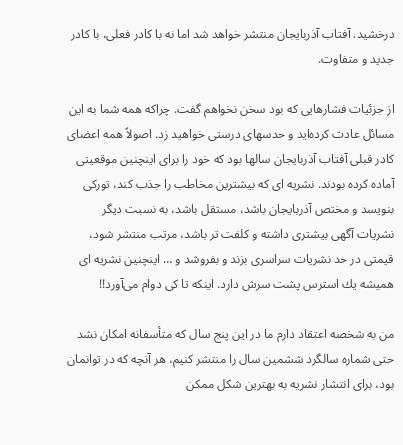درخشید. آفتاب آذربایجان منتشر خواهد شد اما نه با كادر فعلی، با كادر جدید و متفاوت.

از جزئیات فشارهایی كه بود سخن نخواهم گفت. چراكه همه شما به این مسائل عادت كرده‌اید و حدسهای درستی خواهید زد. اصولاً همه اعضای كادر قبلی آفتاب آذربایجان سالها بود كه خود را برای اینچنین موقعیتی آماده كرده بودند. نشریه ای كه بیشترین مخاطب را جذب كند، توركی بنویسد و مختص آذربایجان باشد، مستقل باشد، به نسبت دیگر نشریات آگهی بیشتری داشته و كلفت تر باشد، مرتب منتشر شود، قیمتی در حد نشریات سراسری بزند و بفروشد و … اینچنین نشریه ای همیشه یك استرس پشت سرش دارد. اینكه تا كی دوام می‌آورد!!

من به شخصه اعتقاد دارم ما در این پنج سال كه متأسفانه امكان نشد حتی شماره سالگرد ششمین سال را منتشر كنیم، هر آنچه كه در توانمان بود، برای انتشار نشریه به بهترین شكل ممكن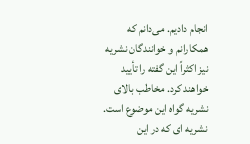انجام دادیم. می‌دانم كه همكارانم و خوانندگان نشریه نیز اكثراً این گفته را تأیید خواهند كرد. مخاطب بالای نشریه گواه این موضوع است. نشریه ای كه در این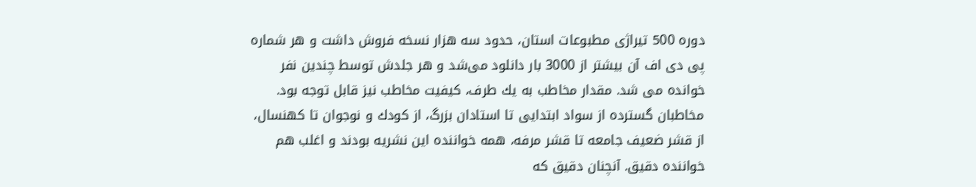دوره 500 تیراژی مطبوعات استان، حدود سه هزار نسخه فروش داشت و هر شماره پی دی اف آن بیشتر از 3000 بار دانلود می‌شد و هر جلدش توسط چندین نفر خوانده می شد. مقدار مخاطب به یك طرف، كیفیت مخاطب نیز قابل توجه بود. مخاطبان گسترده از سواد ابتدایی تا استادان بزرگ، از كودك و نوجوان تا كهنسال، از قشر ضعیف جامعه تا قشر مرفه، همه خواننده این نشریه بودند و اغلب هم خواننده دقیق. آنچنان دقیق كه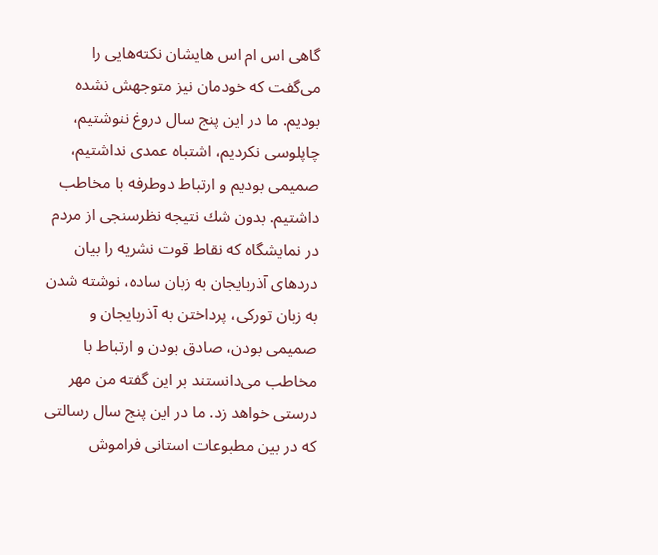گاهی اس ام اس هایشان نكته‌هایی را می‌گفت كه خودمان نیز متوجهش نشده بودیم. ما در این پنج سال دروغ ننوشتیم، چاپلوسی نكردیم، اشتباه عمدی نداشتیم، صمیمی بودیم و ارتباط دو‌طرفه با مخاطب داشتیم. بدون شك نتیجه نظرسنجی از مردم در نمایشگاه كه نقاط قوت نشریه را بیان دردهای آذربایجان به زبان ساده، نوشته شدن به زبان توركی، پرداختن به آذربایجان و صمیمی بودن، صادق بودن و ارتباط با مخاطب می‌دانستند بر این گفته من مهر درستی خواهد زد. ما در این پنج سال رسالتی كه در بین مطبوعات استانی فراموش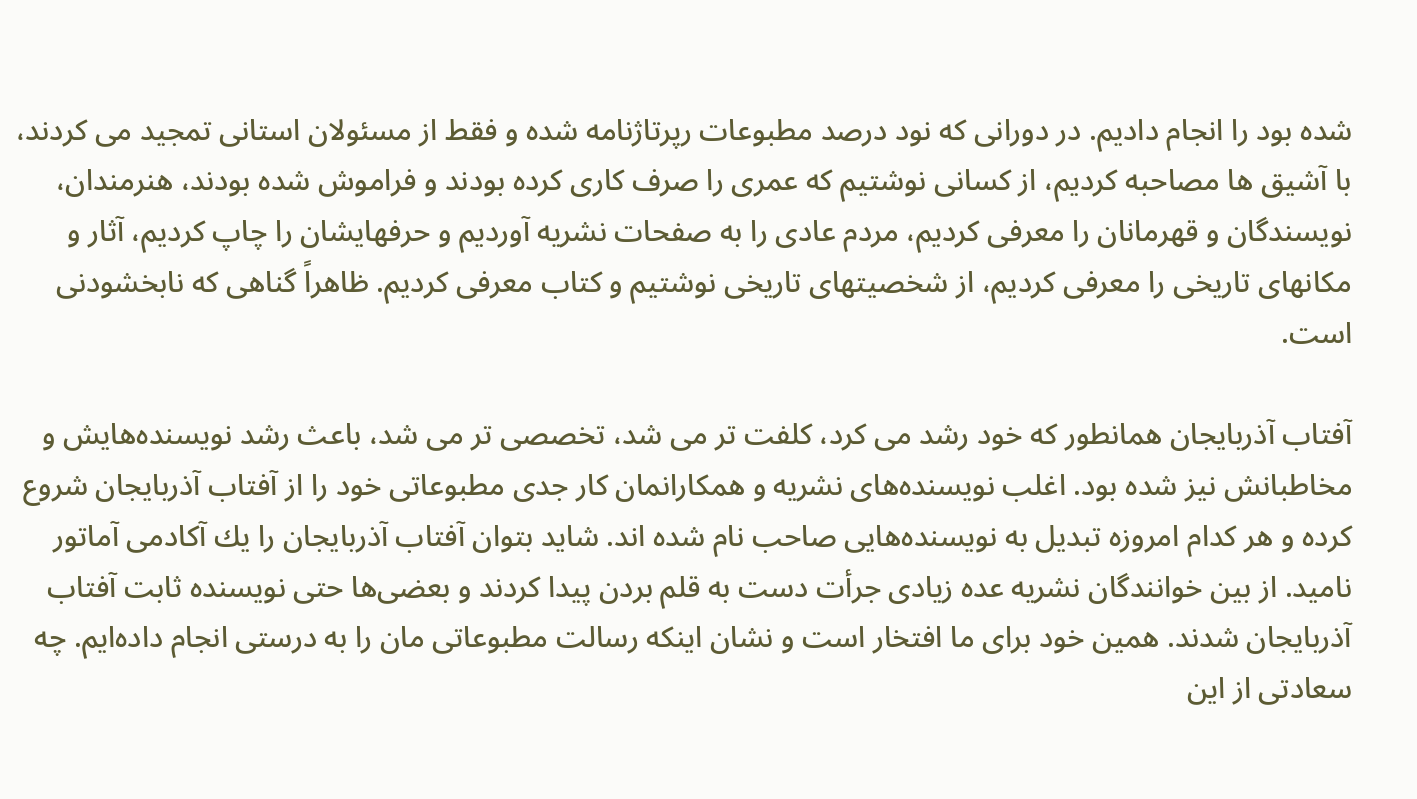شده بود را انجام دادیم. در دورانی كه نود درصد مطبوعات رپرتاژنامه شده و فقط از مسئولان استانی تمجید می كردند، با آشیق ها مصاحبه كردیم، از كسانی نوشتیم كه عمری را صرف كاری كرده بودند و فراموش شده بودند، هنرمندان، نویسندگان و قهرمانان را معرفی كردیم، مردم عادی را به صفحات نشریه آوردیم و حرفهایشان را چاپ كردیم، آثار و مكانهای تاریخی را معرفی كردیم، از شخصیتهای تاریخی نوشتیم و كتاب معرفی كردیم. ظاهراً گناهی كه نابخشودنی است.

آفتاب آذربایجان همانطور كه خود رشد می كرد، كلفت تر می شد، تخصصی تر می شد، باعث رشد نویسنده‌هایش و مخاطبانش نیز شده بود. اغلب نویسنده‌های نشریه و همكارانمان كار جدی مطبوعاتی خود را از آفتاب آذربایجان شروع كرده و هر كدام امروزه تبدیل به نویسنده‌هایی صاحب نام شده اند. شاید بتوان آفتاب آذربایجان را یك آكادمی آماتور نامید. از بین خوانندگان نشریه عده زیادی جرأت دست به قلم بردن پیدا كردند و بعضی‌ها حتی نویسنده ثابت آفتاب آذربایجان شدند. همین خود برای ما افتخار است و نشان اینكه رسالت مطبوعاتی مان را به درستی انجام داده‌ایم. چه سعادتی از این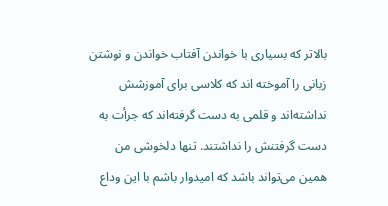بالاتر كه بسیاری با خواندن آفتاب خواندن و نوشتن زبانی را آموخته اند كه كلاسی برای آموزشش نداشته‌اند و قلمی به دست گرفته‌اند كه جرأت به دست گرفتنش را نداشتند. تنها دلخوشی من همین می‌تواند باشد كه امیدوار باشم با این وداع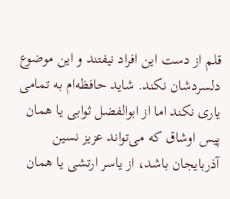قلم از دست این افراد نیفتند و این موضوع دلسردشان نكند. شاید حافظه‌ام به تمامی یاری نكند اما از ابوالفضل ثوابی یا همان پیس اوشاق كه می‌تواند عزیز نسین آذربایجان باشد، از یاسر ارتشی یا همان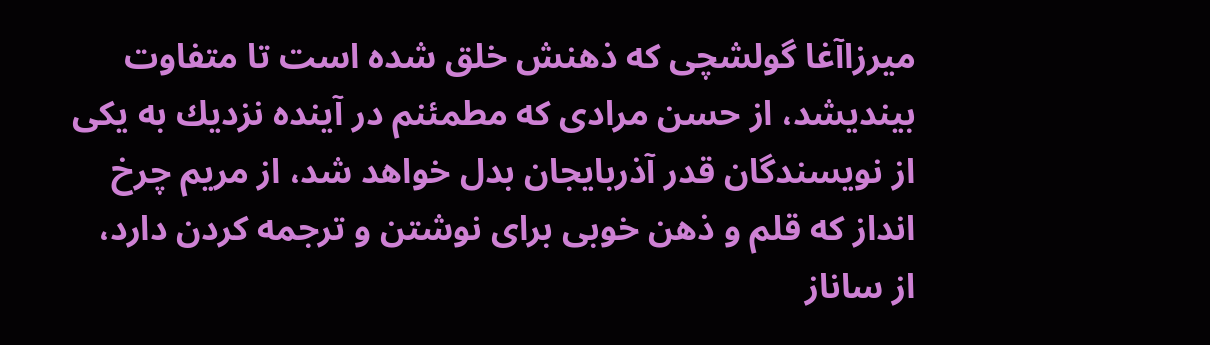میرزاآغا گولشچی كه ذهنش خلق شده است تا متفاوت بیندیشد، از حسن مرادی كه مطمئنم در آینده نزدیك به یكی از نویسندگان قدر آذربایجان بدل خواهد شد، از مریم چرخ انداز كه قلم و ذهن خوبی برای نوشتن و ترجمه كردن دارد، از ساناز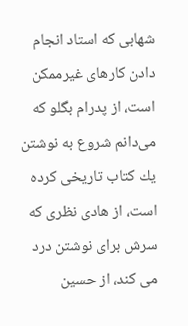شهابی كه استاد انجام دادن كارهای غیرممكن است، از پدرام بگلو كه می‌دانم شروع به نوشتن یك كتاب تاریخی كرده است، از هادی نظری كه سرش برای نوشتن درد می كند، از حسین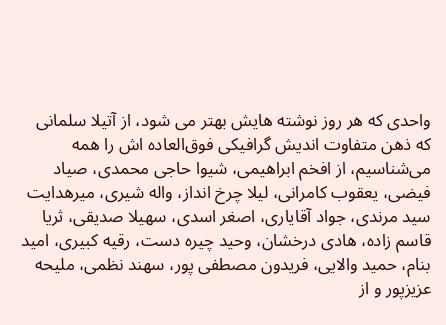واحدی كه هر روز نوشته هایش بهتر می شود، از آتیلا سلمانی كه ذهن متفاوت اندیش گرافیكی فوق‌العاده اش را همه می‌شناسیم، از افخم ابراهیمی، شیوا حاجی محمدی، صیاد فیضی، یعقوب كامرانی، لیلا چرخ انداز، واله شیری، میرهدایت سید مرندی، جواد آقایاری، اصغر اسدی، سهیلا صدیقی، ثریا قاسم زاده، هادی درخشان، وحید چیره دست، رقیه كبیری، امید بنام، حمید والایی، فریدون مصطفی پور، سهند نظمی، ملیحه عزیزپور و از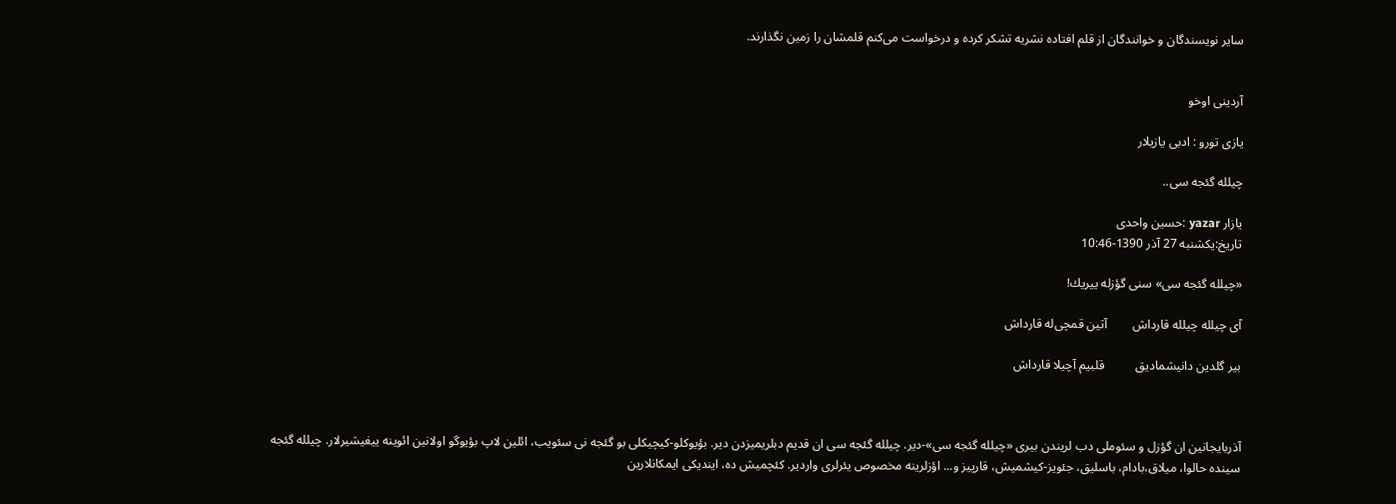سایر نویسندگان و خوانندگان از قلم افتاده نشریه تشكر كرده و درخواست می‌كنم قلمشان را زمین نگذارند.


آردینی اوخو

یازی تورو : ادبی یازیلار

چیلله گئجه سی..

یازار yazar :حسین واحدى
تاریخ:یکشنبه 27 آذر 1390-10:46

«چیلله گئجه سی» سنی گؤزله ییریك!

آی چیلله چیلله قارداش        آتین قمچی‌له قارداش

بیر گلدین دانیشمادیق          قلبیم آچیلا قارداش



آذربایجانین ان گؤزل و سئوملی دب لریندن بیری «چیلله گئجه سی»-دیر. چیلله گئجه سی ان قدیم دبلریمیزدن دیر. بؤیوكلو-كیچیكلی بو گئجه نی سئویب، ائلین لاپ بؤیوگو اولانین ائوینه ییغیشیرلار. چیلله گئجه سینده حالوا، میلاق،بادام، باسلیق، جئویز-كیشمیش، قارپیز و... اؤزلرینه مخصوص یئرلری واردیر. كئچمیش ده، ایندیكی ایمكانلارین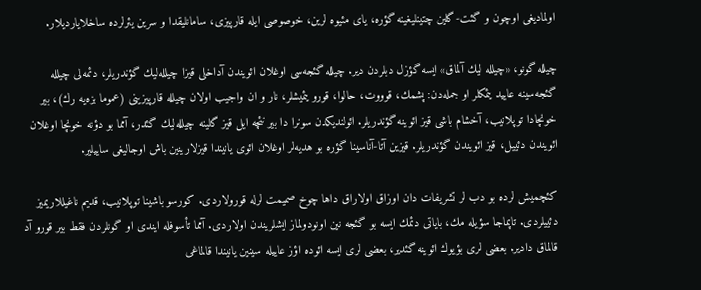اولمادیغی اوچون و گئت-گلین چتینلیغینه گؤره، یای مئیوه لرین، خوصوصی ایله قارپیزی، سامانلیقدا و سرین یئرلرده ساخلایاردیلار.

چیلله گونو، «چیلله لیك آلماق» ایسه گؤزل دبلردن دیر. چیلله گئجه‌سی اوغلان ائویندن آداخلی قیزا چیلله‌لیك گؤندریلر، دئمه‌لی چیلله گئجه‌سینه عایید یئمكلر او جمله‌دن: پشمك، قوووت، حالوا، قورو یئمیشلر، نار و ان واجیب اولان چیلله قارپیزینی (عموما بزه‌یه رك)، بیر خونچادا توپلانیب، آخشام باشی قیز ائوینه گؤندریلر. ائولندیكدن سونرا دا بیر نئچه ایل قیز گلینه چیلله‌لیك گئدر، آمما بو دؤنه خونچا اوغلان ائویندن دئییل، قیز ائویندن گؤندریلر. قیزین آتا-آناسینا گؤره بو هدیه‌لر اوغلان ائوی یانیندا قیزلارینین باش اوجالیغی ساییلیر.

كئچمیش لرده بو دب لر تشریفات دان اوزاق اولاراق داها چوخ صمیمت لرله قورولاردی. كورسو باشینا توپلانیب، قدیم ناغیللاریمیز دئییلردی. تاپماجا سؤیله مك، بایاتی دئمك ایسه بو گئجه نین اونودولماز ایشلریندن اولاردی. آمما تأسوفله ایندی او گونلردن فقط بیر قورو آد قالماق دادیر. بعضی لری بؤیوك ائوینه گئدیر، بعضی لری ایسه ائوده اؤز عاییله سینین یانیندا قالماغی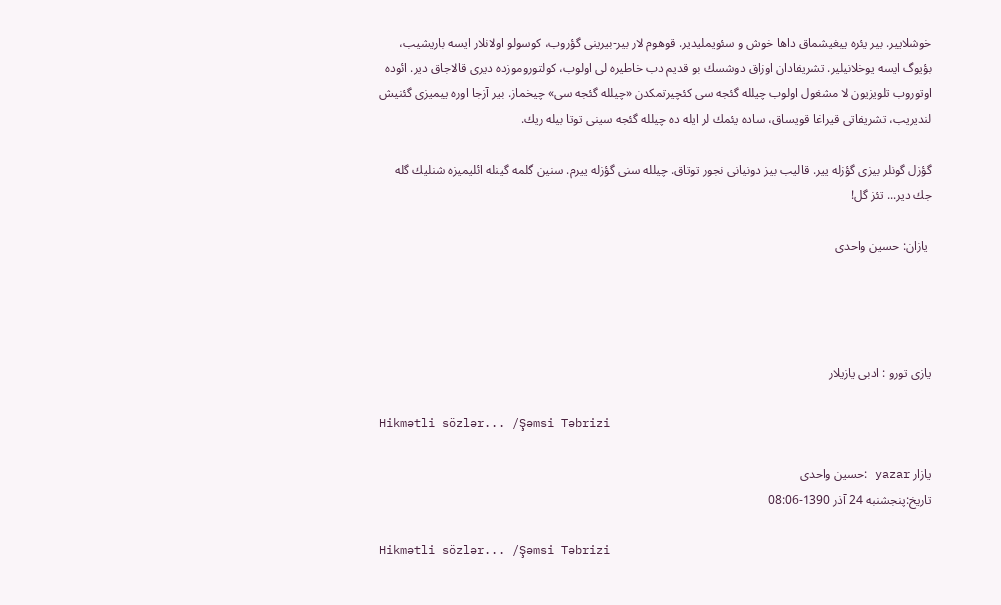خوشلاییر. بیر یئره ییغیشماق داها خوش و سئویملیدیر. قوهوم لار بیر-بیرینی گؤروب، كوسولو اولانلار ایسه باریشیب، بؤیوگ ایسه یوخلانیلیر. تشریفادان اوزاق دوشسك بو قدیم دب خاطیره لی اولوب، كولتوروموزده دیری قالاجاق دیر. ائوده اوتوروب تلویزیون لا مشغول اولوب چیلله گئجه سی كئچیرتمكدن «چیلله گئجه سی» چیخماز. بیر آزجا اوره ییمیزی گئنیش لندیریب، تشریفاتی قیراغا قویساق، ساده یئمك لر ایله ده چیلله گئجه سینی توتا بیله ریك.

گؤزل گونلر بیزی گؤزله ییر. قالیب بیز دونیانی نجور توتاق. چیلله سنی گؤزله ییرم. سنین گلمه گینله ائلیمیزه شنلیك گله جك دیر... تئز گل!

 یازان: حسین واحدی




یازی تورو : ادبی یازیلار

Hikmətli sözlər... /Şəmsi Təbrizi

یازار yazar :حسین واحدى
تاریخ:پنجشنبه 24 آذر 1390-08:06

Hikmətli sözlər... /Şəmsi Təbrizi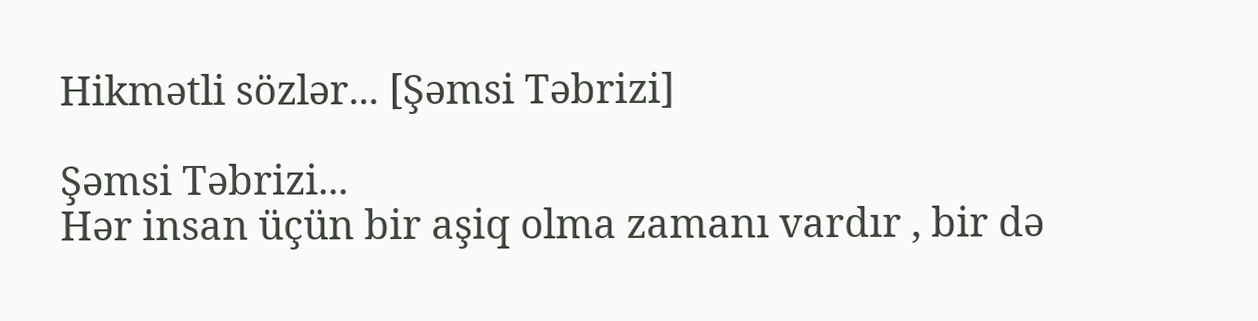Hikmətli sözlər... [Şəmsi Təbrizi]

Şəmsi Təbrizi...
Hər insan üçün bir aşiq olma zamanı vardır , bir də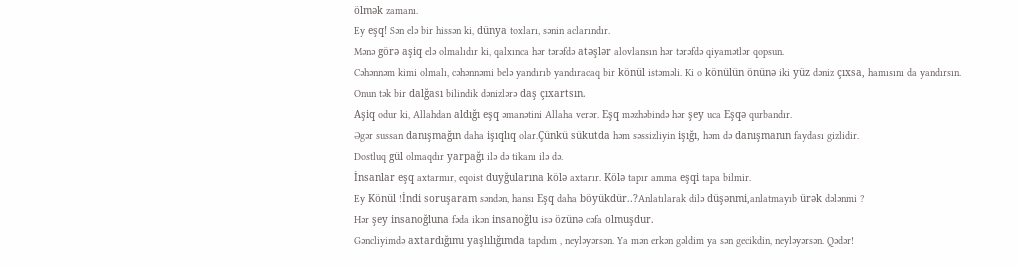ölmək zamanı.
Ey eşq! Sən elə bir hissən ki, dünya toxları, sənin aclarındır.
Mənə görə aşiq elə olmalıdır ki, qalxınca hər tərəfdə atəşlər alovlansın hər tərəfdə qiyamətlər qopsun.
Cəhənnəm kimi olmalı, cəhənnəmi belə yandırıb yandıracaq bir könül istəməli. Ki o könülün önünə iki yüz dəniz çıxsa, hamısını da yandırsın. Onun tək bir dalğası bilindik dənizlərə daş çıxartsın.
Aşiq odur ki, Allahdan aldığı eşq əmanətini Allaha verər. Eşq məzhəbində hər şey uca Eşqə qurbandır.
Əgər sussan danışmağın daha işıqlıq olar.Çünkü sükutda həm səssizliyin işığı, həm də danışmanın faydası gizlidir.
Dostluq gül olmaqdır yarpağı ilə də tikanı ilə də.
İnsanlar eşq axtarmır, eqoist duyğularına kölə axtarır. Kölə tapır amma eşqi tapa bilmir.
Ey Könül !İndi soruşaram səndən, hansı Eşq daha böyükdür..?Anlatılarak dilə düşənmi,anlatmayıb ürək dələnmi ?
Hər şey insanoğluna fəda ikən insanoğlu isə özünə cəfa olmuşdur.
Gəncliyimdə axtardığımı yaşlılığımda tapdım , neyləyərsən. Ya mən erkən gəldim ya sən gecikdin, neyləyərsən. Qədər!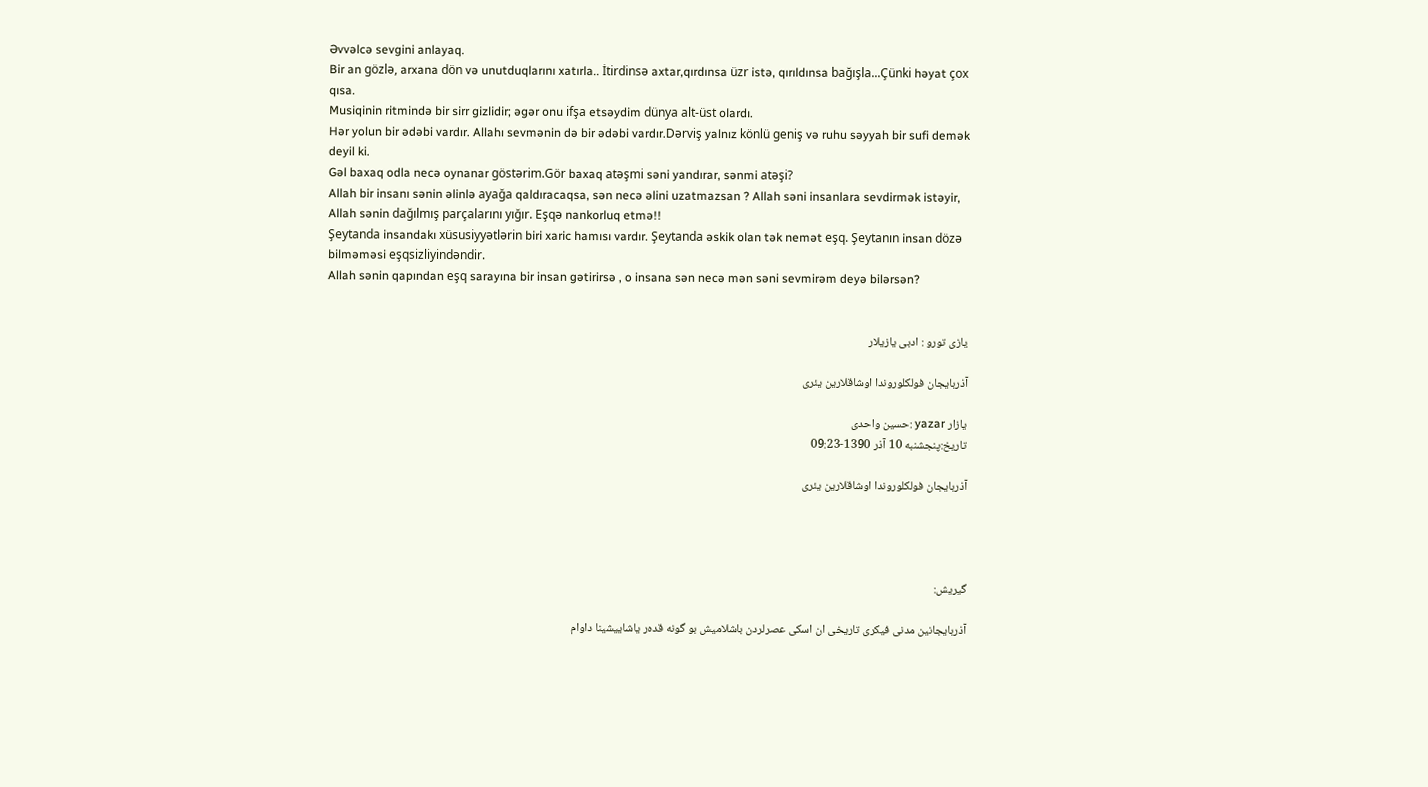Əvvəlcə sevgini anlayaq.
Bir an gözlə, arxana dön və unutduqlarını xatırla.. İtirdinsə axtar,qırdınsa üzr istə, qırıldınsa bağışla...Çünki həyat çox qısa.
Musiqinin ritmində bir sirr gizlidir; əgər onu ifşa etsəydim dünya alt-üst olardı.
Hər yolun bir ədəbi vardır. Allahı sevmənin də bir ədəbi vardır.Dərviş yalnız könlü geniş və ruhu səyyah bir sufi demək deyil ki.
Gəl baxaq odla necə oynanar göstərim.Gör baxaq atəşmi səni yandırar, sənmi atəşi?
Allah bir insanı sənin əlinlə ayağa qaldıracaqsa, sən necə əlini uzatmazsan ? Allah səni insanlara sevdirmək istəyir, Allah sənin dağılmış parçalarını yığır. Eşqə nankorluq etmə!!
Şeytanda insandakı xüsusiyyətlərin biri xaric hamısı vardır. Şeytanda əskik olan tək nemət eşq. Şeytanın insan dözə bilməməsi eşqsizliyindəndir.
Allah sənin qapından eşq sarayına bir insan gətirirsə , o insana sən necə mən səni sevmirəm deyə bilərsən?


یازی تورو : ادبی یازیلار

آذربایجان فولكلوروندا اوشاقلارین یئری

یازار yazar :حسین واحدى
تاریخ:پنجشنبه 10 آذر 1390-09:23

آذربایجان فولكلوروندا اوشاقلارین یئری




گیریش:

آذربایجانین مدنی فیكری تاریخی ان اسكی عصرلردن باشلامیش بو گونه قده‌ر یاشاییشینا داوام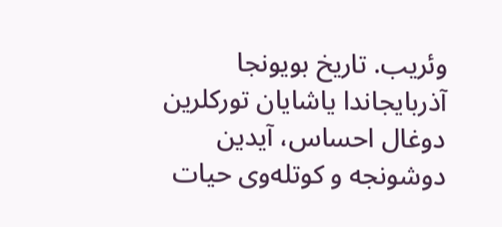وئریب. تاریخ بویونجا آذربایجاندا یاشایان توركلرین دوغال احساس، آیدین دوشونجه و كوتله‌وی حیات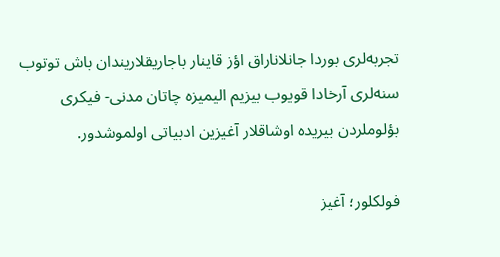تجربه‌لری بوردا جانلاناراق اؤز قاینار باجاریقلاریندان باش توتوب سنه‌لری آرخادا قویوب بیزیم الیمیزه چاتان مدنی- فیكری بؤلوملردن بیریده اوشاقلار آغیزین ادبیاتی اولموشدور.

فولكلور؛ آغیز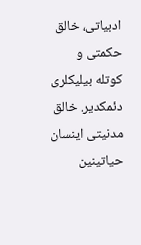ادبیاتی، خالق حكمتی و كوتله بیلیكلری دئمكدیر. خالق مدنیتی اینسان حیاتینین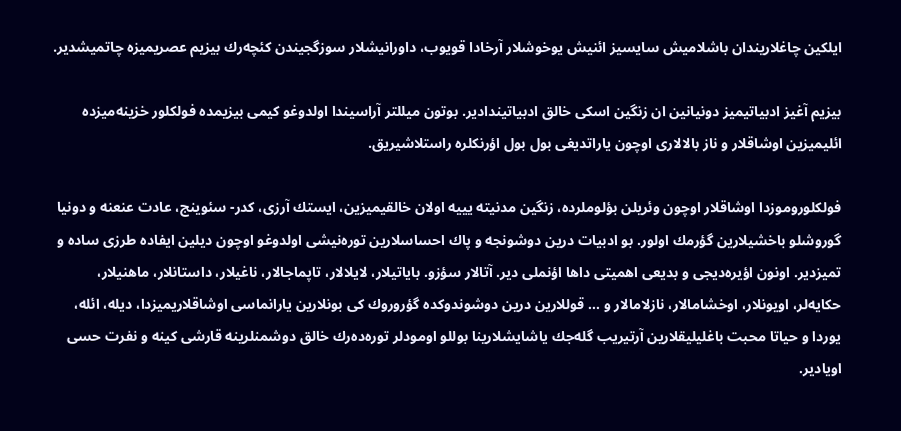ایلكین چاغلاریندان باشلامیش سایسیز ائنیش یوخوشلار آرخادا قویوب، داورانیشلار سوزگجیندن كئچه‌رك بیزیم عصریمیزه چاتمیشدیر.

بیزیم آغیز ادبیاتیمیز دونیانین ان زنگین اسكی خالق ادبیاتیندادیر. بوتون میللتر آراسیندا اولدوغو كیمی بیزیمده فولكلور خزینه‌میزده ائلیمیزین اوشاقلار و ناز بالالاری اوچون یاراتدیغی بول بول اؤرنكلره راستلاشیریق.

فولكلوروموزدا اوشاقلار اوچون وئریلن بؤلوملرده، زنگین مدنیته یییه اولان خالقیمیزین، ایستك آرزی، كدر- سئوینج، عادت عنعنه و دونیا گوروشلو باخشیلارین گؤرمك اولور. بو ادبیات درین دوشونجه و پاك احساسلارین توره‌نیشی اولدوغو اوچون دیلین ایفاده طرزی ساده و تمیزدیر. اونون اؤیره‌دیجی و بدیعی اهمیتی داها اؤنملی دیر. آتالار سؤزو. بایاتیلار، لایلالار، تاپماجالار، ناغیلار، داستانلار، ماهنیلار، حكایه‌لر، اویونلار، اوخشامالار، نازلامالار و ... قوللارین درین دوشوندوكده گؤروروك كی بونلارین یارانماسی اوشاقلاریمیزدا، دیله، ائله، یوردا و حیاتا محبت باغلیلیقلارین آرتیریب گله‌جك یاشایشلارینا بوللو اومودلر توره‌ده‌رك خالق دوشمنلرینه قارشی كینه و نفرت حسی اویادیر.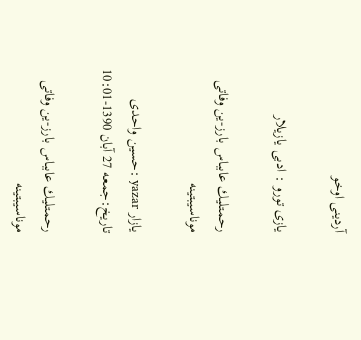آردینی اوخو

یازی تورو : ادبی یازیلار

رحمتلیك عابباس بارز-ین وفاتی موناسیبتینه

یازار yazar :حسین واحدى
تاریخ:جمعه 27 آبان 1390-10:01

رحمتلیك عابباس بارز-ین وفاتی موناسیبتینه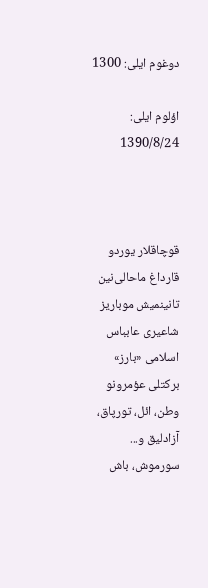دوغوم ایلی: 1300

اؤلوم ایلی: 1390/8/24



قوچاقلار یوردو قارداغ ماحالی‌نین تانینمیش موباریز شاعیری عابباس اسلامی «بارز» بركتلی عؤمرونو وطن، ائل، تورپاق، آزادلیق و... سورموش، باش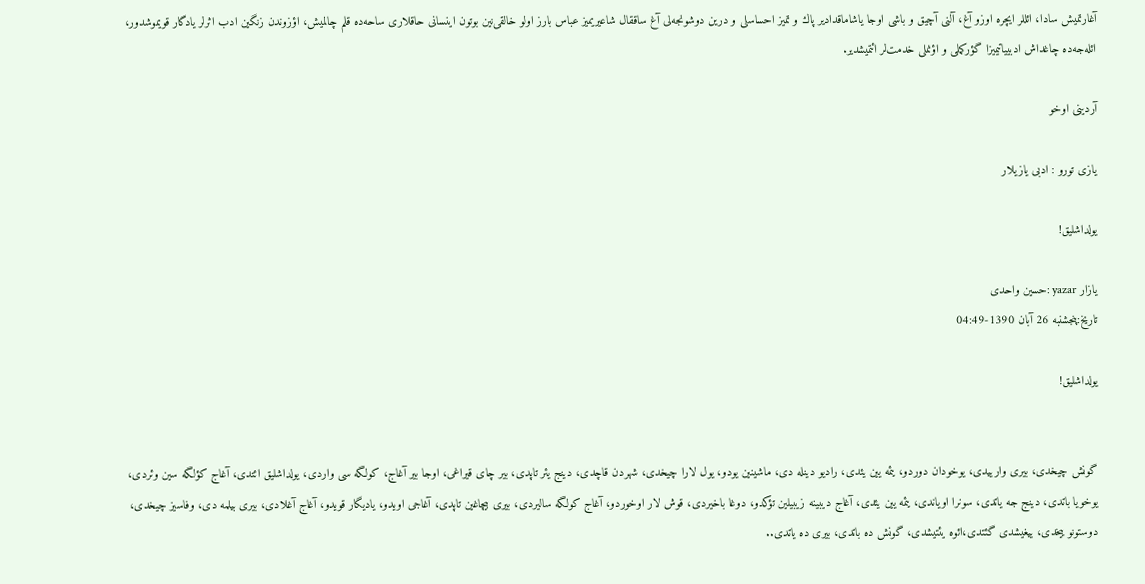آغارتمیش سادا، ائللر ایچره اوزو آغ، آلنی آچیق و باشی اوجا یاشاماقدادیر پاك و تمیز احساسلی و درین دوشونجه‌لی آغ ساققال شاعیریمیز عباس بارز اولو خالقی‌نین بوتون اینسانی حاقلاری ساحه‌ده قلم چالمیش، اؤزوندن زنگین ادب اثرلر یادگار قویموشدور، ائله‌جه‌ده چاغداش ادبییاتیمیزا گؤركملی و اؤنملی خدمت‌لر ائتمیشدیر.

آردینی اوخو

یازی تورو : ادبی یازیلار

یولداشلیق!

یازار yazar :حسین واحدى
تاریخ:پنجشنبه 26 آبان 1390-04:49

یولداشلیق!


گونش چیخدی، بیری وارییدی، یوخودان دوردو، یئمه یین یئدی، رادیو دینله دی، ماشینین یودو، یول لارا چیخدی، شهردن قاچدی، دینج یئر تاپدی، بیر چای قیراغی، اوجا بیر آغاج، كولگه سی واردی، یولداشلیق ائتدی، آغاج كؤلگه سین وئردی، یوخویا باتدی، دینج جه یاتدی، سونرا اویاندی، یئمه یین یئدی، آغاج دیبینه زیبیلین تؤكدو، دوغا باخیردی، قوش لار اوخوردو، آغاج كولگه سالیردی، بیری بیچاغین تاپدی، آغاجی اویدو، یادیگار قویدو، آغاج آغلادی، بیری بیلمه دی، وفاسیز چیخدی، دوستونو ییخدی، ییغیشدی گئتدی،‌ائوه یئتیشدی، گونش ده باتدی، بیری ده یاتدی..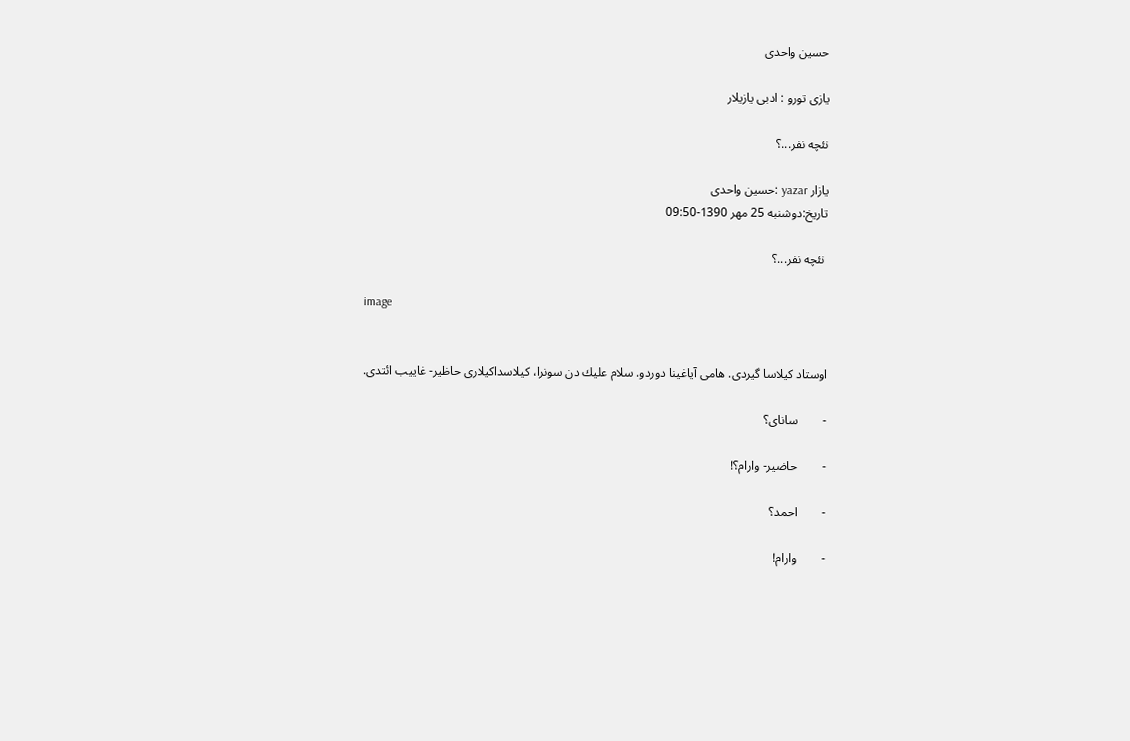حسین واحدی

یازی تورو : ادبی یازیلار

نئچه نفر...؟

یازار yazar :حسین واحدى
تاریخ:دوشنبه 25 مهر 1390-09:50

 نئچه نفر...؟

image


اوستاد كیلاسا گیردی. هامی آیاغینا دوردو. سلام علیك دن سونرا، كیلاسداكیلاری حاظیر- غاییب ائتدی.

-        سانای؟

-        حاضیر- وارام؟!

-        احمد؟

-        وارام!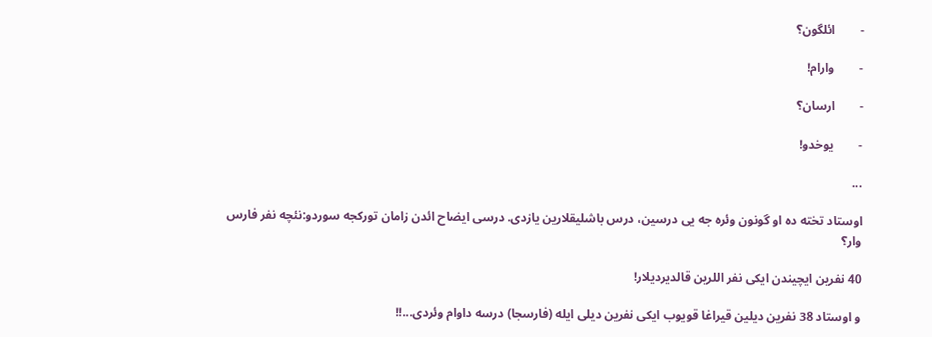-        ائلگون؟

-        وارام!

-        ارسان؟

-        یوخدو!

...

اوستاد تخته ده او گونون وئره جه یی درسین، درس باشلیقلارین یازدی. درسی ایضاح ائدن زامان توركجه سوردو:نئچه نفر فارس وار؟

40 نفرین ایچیندن ایكی نفر اللرین قالدیردیلار!

و اوستاد 38 نفرین دیلین قیراغا قویوب ایكی نفرین دیلی ایله (فارسجا) درسه داوام وئردی...!!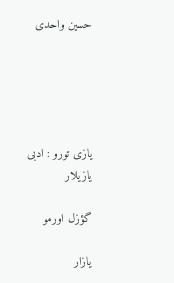حسین واحدی





یازی تورو : ادبی یازیلار

گؤزل اورمو

یازار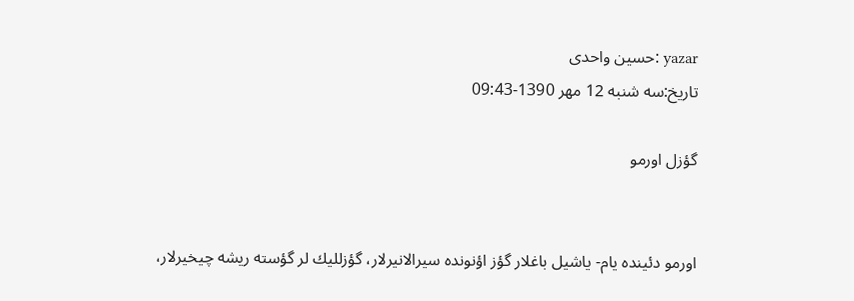yazar :حسین واحدى
تاریخ:سه شنبه 12 مهر 1390-09:43

گؤزل اورمو


اورمو دئینده یام- یاشیل باغلار گؤز اؤنونده سیرالانیرلار، گؤزللیك لر گؤسته ریشه چیخیرلار،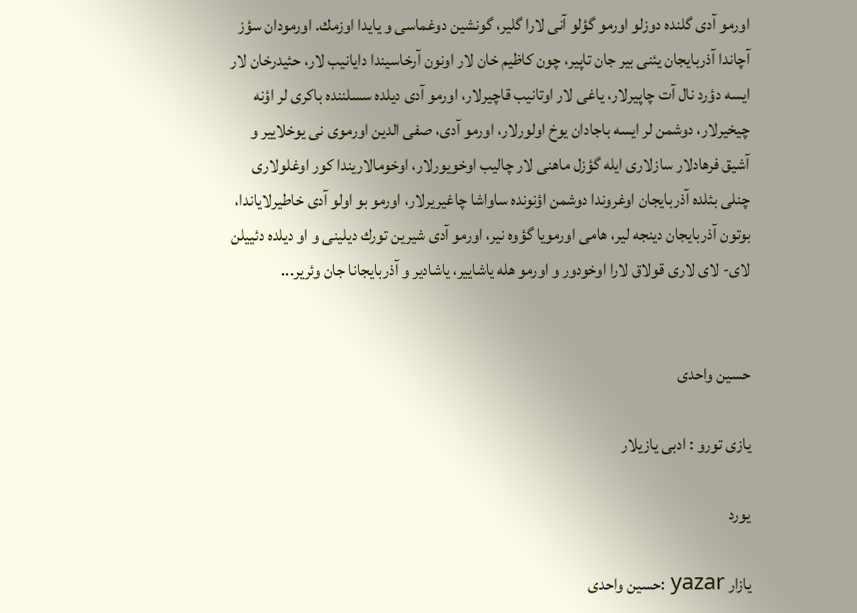اورمو آدی گلنده دوزلو اورمو گؤلو آنی لارا گلیر، گونشین دوغماسی و یایدا اوزمك. اورمودان سؤز آچاندا آذربایجان یئنی بیر جان تاپیر، چون كاظیم خان لار اونون آرخاسیندا دایانیب لار، حئیدرخان لار ایسه دؤرد نال آت چاپیرلار، یاغی لار اوتانیب قاچیرلار، اورمو آدی دیلده سسلننده باكری لر اؤنه چیخیرلار، دوشمن لر ایسه باجادان یوخ اولورلار، اورمو آدی، صفی الدین اورموی نی یوخلاییر و آشیق فرهادلار سازلاری ایله گؤزل ماهنی لار چالیب اوخویورلار، اوخومالاریندا كور اوغلولاری چنلی بئلده آذربایجان اوغروندا دوشمن اؤنونده ساواشا چاغیریرلار، اورمو بو اولو آدی خاطیرلایاندا، بوتون آذربایجان دینجه لیر، هامی اورمویا گؤوه نیر، اورمو آدی شیرین تورك دیلینی و او دیلده دئییلن لای- لای لاری قولاق لارا اوخودور و اورمو هله یاشاییر، یاشادیر و آذربایجانا جان وئریر...


حسین واحدی

یازی تورو : ادبی یازیلار

یورد

یازار yazar :حسین واحدى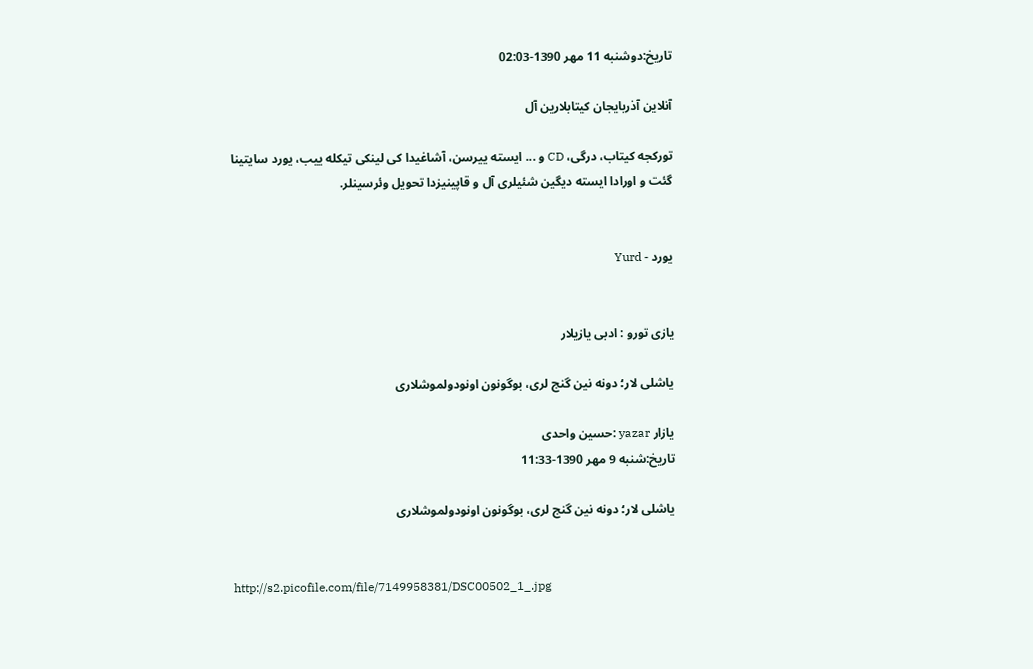تاریخ:دوشنبه 11 مهر 1390-02:03

آنلاین آذربایجان كیتابلارین آل

توركجه كیتاب، درگی، CD و ... ایسته ییرسن، آشاغیدا كی لینكی تیكله ییب، یورد سایتینا گئت و اورادا ایسته دیگین شئیلری آل و قاپینیزدا تحویل وئرسینلر.


یورد - Yurd


یازی تورو : ادبی یازیلار

یاشلی لار؛ دونه نین گنج لری، بوگونون اونودولموشلاری

یازار yazar :حسین واحدى
تاریخ:شنبه 9 مهر 1390-11:33

یاشلی لار؛ دونه نین گنج لری، بوگونون اونودولموشلاری


http://s2.picofile.com/file/7149958381/DSC00502_1_.jpg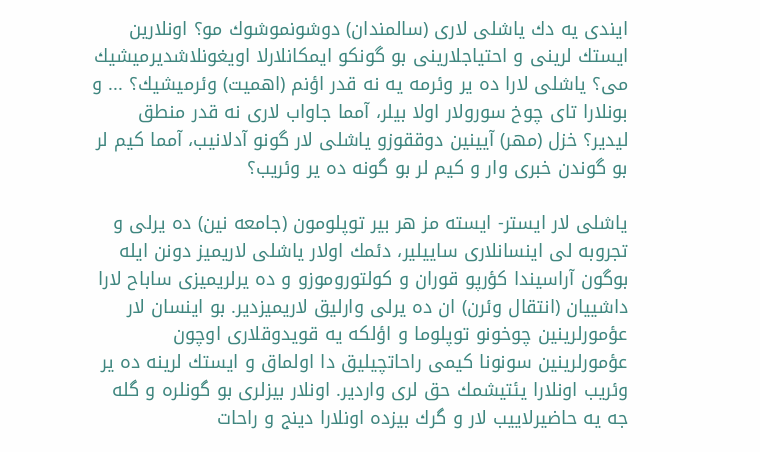ایندی یه دك یاشلی لاری (سالمندان) دوشونموشوك مو؟ اونلارین ایستك لرینی و احتیاجلارینی بو گونكو ایمكانلارلا اویغونلاشدیرمیشیك می؟ یاشلی لارا ده یر وئرمه یه نه قدر اؤنم (اهمیت) وئرمیشیك؟ ... و بونلارا تای چوخ سورولار اولا بیلر، آمما جاواب لاری نه قدر منطق لیدیر؟ خزل (مهر) آیینین دوققوزو یاشلی لار گونو آدلانیب، آمما كیم لر بو گوندن خبری وار و كیم لر بو گونه ده یر وئریب؟

یاشلی لار ایستر- ایسته مز هر بیر توپلومون (جامعه نین) ده یرلی و تجروبه لی اینسانلاری ساییلیر، دئمك اولار یاشلی لاریمیز دونن ایله بوگون آراسیندا كؤرپو قوران و كولتوروموزو و ده یرلریمیزی ساباح لارا داشییان (انتقال وئرن) ان ده یرلی وارلیق لاریمیزدیر. بو اینسان لار عؤمورلرینین چوخونو توپلوما و اؤلكه یه قویدوقلاری اوچون عؤمورلرینین سونونا كیمی راحاتچیلیق دا اولماق و ایستك لرینه ده یر وئریب اونلارا یئتیشمك حق لری واردیر. اونلار بیزلری بو گونلره و گله جه یه حاضیرلاییب لار و گرك بیزده اونلارا دینج و راحات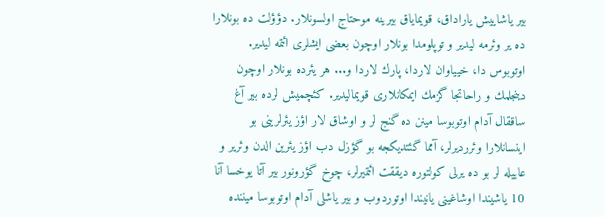بیر یاشاییش یاراداق، قویمایاق بیرینه موحتاج اولسونلار. دؤؤلت ده بونلارا ده یر وئرمه لیدیر و توپلومدا بونلار اوچون بعضی ایشلری ائتمه لیدیر. اوتوبوس دا، خییاوان لاردا، پارك لاردا و... هر یئرده بونلار اوچون دینجلمك و راحاتجا گزمك ایمكانلاری قویمالیدیر. كئچمیش لرده بیر آغ ساققال آدام اوتوبوسا مینن ده گنج لر و اوشاق لار اؤز یئرلرینی بو اینسانلارا وئرردیرلر، آمما گئتدیكجه بو گؤزل دب اؤز یئرین الدن وئریر و عاییله لر بو ده یرلی كولتوره دیققت ائتمیرلر، چوخ گؤرونور بیر آتا یوخسا آنا 10 یاشیندا اوشاغینی یانیندا اوتوردوب و بیر یاشلی آدام اوتوبوسا میننده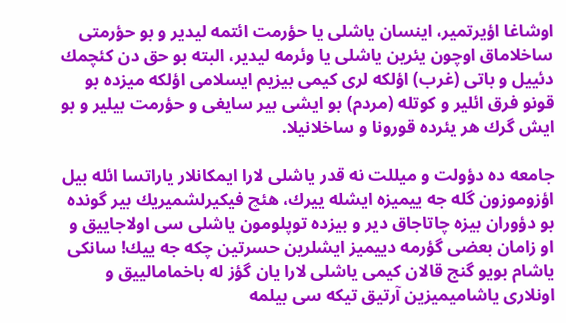اوشاغا اؤیرتمیر، اینسان یاشلی یا حؤرمت ائتمه لیدیر و بو حؤرمتی ساخلاماق اوچون یئرین یاشلی یا وئرمه لیدیر، البته بو حق دن كئچمك دئییل و باتی (غرب) اؤلكه لری كیمی بیزیم ایسلامی اؤلكه میزده بو قونو فرق ائلیر و كوتله (مردم) بو ایشی بیر سایغی و حؤرمت بیلیر و بو ایش گرك هر یئرده قورونا و ساخلانیلا.

جامعه ده دؤولت و میللت نه قدر یاشلی لارا ایمكانلار یاراتسا ائله بیل اؤزوموزون گله جه ییمیزه ایشله ییرك، هئچ فیكیرلشمیریك بیر گونده بو دؤوران بیزه چاتاجاق دیر و بیزده توپلومون یاشلی سی اولاجاییق و او زامان بعضی گؤرمه دییمیز ایشلرین حسرتین چكه جه ییك! سانكی یاشام بویو گنج قالان كیمی یاشلی لارا یان گؤز له باخمامالییق و اونلاری یاشامیمیزین آرتیق تیكه سی بیلمه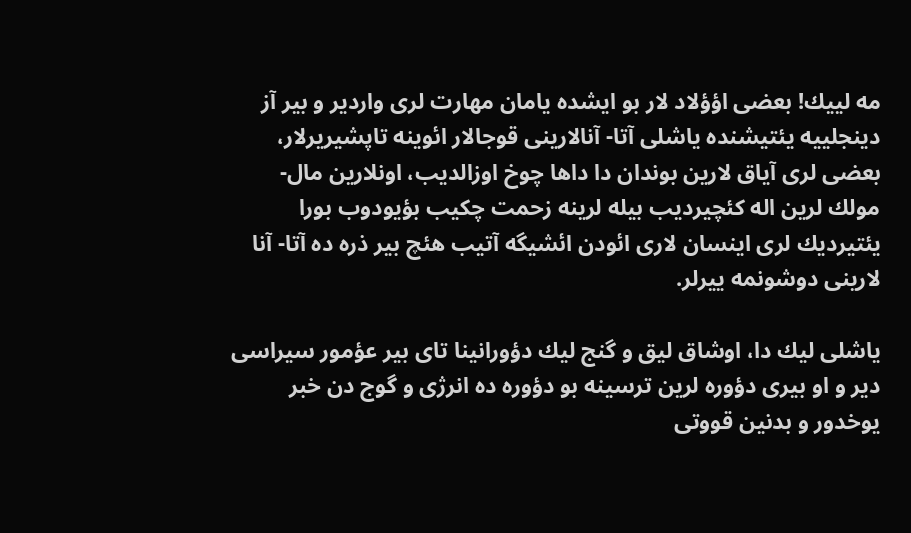مه لییك! بعضی اؤؤلاد لار بو ایشده یامان مهارت لری واردیر و بیر آز دینجلییه یئتیشنده یاشلی آتا- آنالارینی قوجالار ائوینه تاپشیریرلار، بعضی لری آیاق لارین بوندان دا داها چوخ اوزالدیب، اونلارین مال- مولك لرین اله كئچیردیب بیله لرینه زحمت چكیب بؤیودوب بورا یئتیردیك لری اینسان لاری ائودن ائشیگه آتیب هئچ بیر ذره ده آتا- آنا لارینی دوشونمه ییرلر.

یاشلی لیك دا، اوشاق لیق و گنج لیك دؤورانینا تای بیر عؤمور سیراسی دیر و او بیری دؤوره لرین ترسینه بو دؤوره ده انرژی و گوج دن خبر یوخدور و بدنین قووتی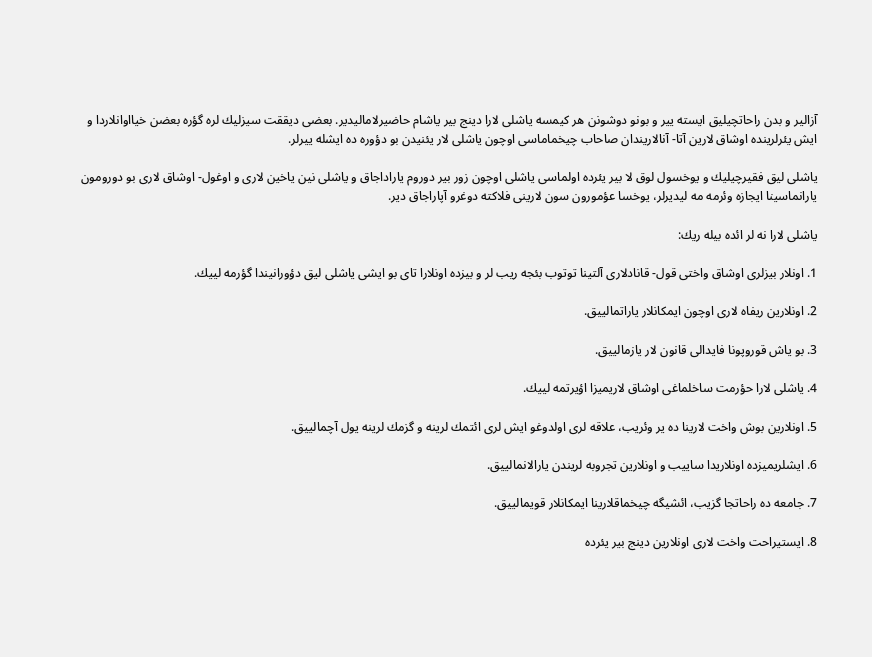آزالیر و بدن راحاتچیلیق ایسته ییر و بونو دوشونن هر كیمسه یاشلی لارا دینج بیر یاشام حاضیرلامالیدیر. بعضی دیققت سیزلیك لره گؤره بعضن خیااوانلاردا و ایش یئرلرینده اوشاق لارین آتا- آنالاریندان صاحاب چیخماماسی اوچون یاشلی لار یئنیدن بو دؤوره ده ایشله ییرلر.

یاشلی لیق فقیرچیلیك و یوخسول لوق لا بیر یئرده اولماسی یاشلی اوچون زور بیر دوروم یاراداجاق و یاشلی نین یاخین لاری و اوغول- اوشاق لاری بو دورومون یارانماسینا ایجازه وئرمه مه لیدیرلر، یوخسا عؤمورون سون لارینی فلاكته دوغرو آپاراجاق دیر.

یاشلی لارا نه لر ائده بیله ریك:

1. اونلار بیزلری اوشاق واختی قول- قانادلاری آلتینا توتوب بئجه ریب لر و بیزده اونلارا تای بو ایشی یاشلی لیق دؤورانیندا گؤرمه لییك.

2. اونلارین ریفاه لاری اوچون ایمكانلار یاراتمالییق.

3. بو یاش قوروپونا فایدالی قانون لار یازمالییق.

4. یاشلی لارا حؤرمت ساخلماغی اوشاق لاریمیزا اؤیرتمه لییك.

5. اونلارین بوش واخت لارینا ده یر وئریب، علاقه لری اولدوغو ایش لری ائتمك لرینه و گزمك لرینه یول آچمالییق.

6. ایشلریمیزده اونلاریدا ساییب و اونلارین تجروبه لریندن یارالانمالییق.

7. جامعه ده راحاتجا گزیب، ائشیگه چیخماقلارینا ایمكانلار قویمالییق.

8. ایستیراحت واخت لاری اونلارین دینج بیر یئرده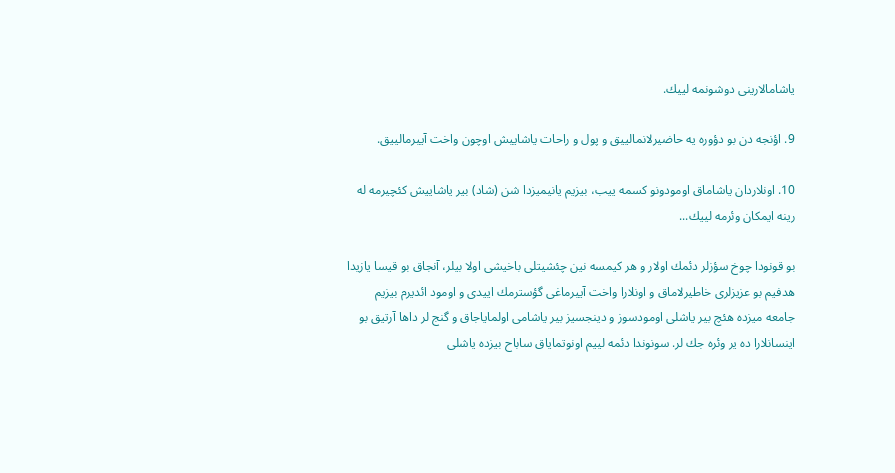یاشامالارینی دوشونمه لییك.

9. اؤنجه دن بو دؤوره یه حاضیرلانمالییق و پول و راحات یاشاییش اوچون واخت آییرمالییق.

10. اونلاردان یاشاماق اومودونو كسمه ییب، بیزیم یانیمیزدا شن (شاد) بیر یاشاییش كئچیرمه له رینه ایمكان وئرمه لییك...

بو قونودا چوخ سؤزلر دئمك اولار و هر كیمسه نین چئشیتلی باخیشی اولا بیلر، آنجاق بو قیسا یازیدا هدفیم بو عزیزلری خاطیرلاماق و اونلارا واخت آییرماغی گؤسترمك اییدی و اومود ائدیرم بیزیم جامعه میزده هئچ بیر یاشلی اومودسوز و دینجسیز بیر یاشامی اولمایاجاق و گنج لر داها آرتیق بو اینسانلارا ده یر وئره جك لر. سونوندا دئمه لییم اونوتمایاق ساباح بیزده یاشلی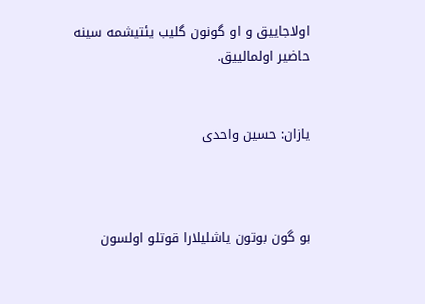اولاجاییق و او گونون گلیب یئتیشمه سینه حاضیر اولمالییق.


یازان: حسین واحدی



بو گون بوتون یاشلیلارا قوتلو اولسون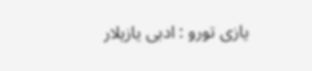یازی تورو : ادبی یازیلار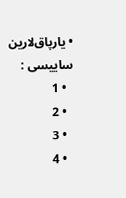• یارپاق‌لارین ساییسی :
  • 1
  • 2
  • 3
  • 4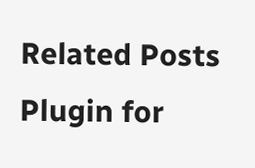Related Posts Plugin for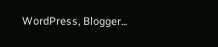WordPress, Blogger...